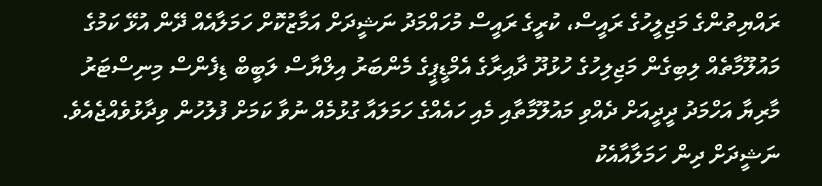ރައްޔިތުންގެ މަޖިލީހުގެ ރައީސް، ކުރީގެ ރައީސް މުހައްމަދު ނަޝީދަށް އަމާޒުކޮށް ހަމަލާއެއް ދޭން އުޅޭ ކަމުގެ މައުލޫމާތެއް ލިބިގެން މަޖިލިހުގެ ހުޅުދޫ ދާއިރާގެ އެމްޑީޕީގެ މެންބަރު އިލްޔާސް ލަބީބް ޑިފެންސް މިނިސްޓަރު މާރިޔާ އަހްމަދު ދީދީއަށް ދެއްވި މައުލޫމާތާއި މެއި ހައެއްގެ ހަމަލައާ ގުޅުމެއް ނުވާ ކަމަށް ފުލުހުން ވިދާޅުވެއްޖެއެވެ.
ނަޝީދަށް ދިން ހަމަލާއާއެކު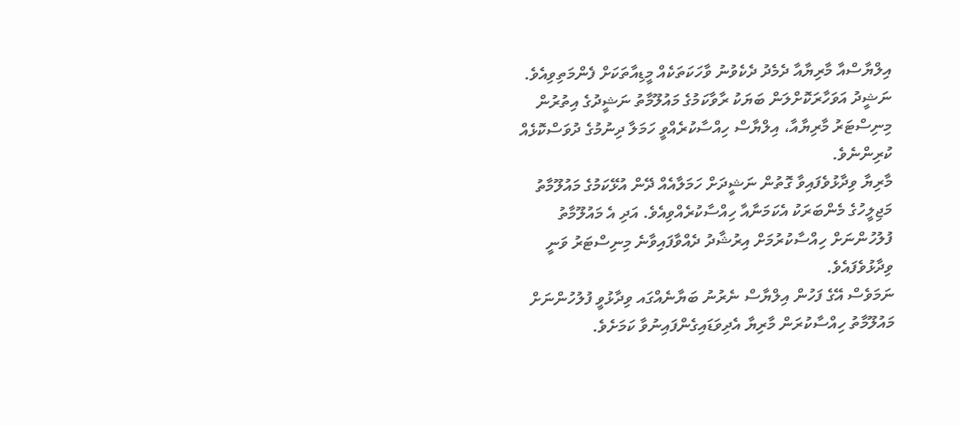އިލްޔާސްއާ މާރިޔާއާ ދެމެދު ދެކެވުނު ވާހަކަތަކެއް މީޑިއާތަކަށް ފެންމަތިވިއެވެ. ނަޝީދު އަވަހާރަކޮށްލަން ބަޔަކު ރާވާކަމުގެ މައުލޫމާތު ނަޝީދުގެ އިތުރުން މިނިސްޓަރު މާރިޔާއާ، އިލްޔާސް ހިއްސާކުރެއްވީ ހަމަލާ ދިނުމުގެ ދުވަސްކޮޅެއް ކުރިންނެވެ.
މާރިޔާ ވިދާޅުވެފައިވާ ގޮތުން ނަޝީދަށް ހަމަލާއެއް ދޭން އުޅޭކަމުގެ މައުލޫމާތު މަޖިލީހުގެ މެންބަރަކު އެކަމަނާއާ ހިއްސާކުރެއްވިއެވެ. އަދި އެ މައުލޫމާތު ފުލުހުންނަށް ހިއްސާކުރުމަށް އިރުޝާދު ދެއްވާފައިވާނެ މިނިސްޓަރު ވަނީ ވިދާޅުވެފައެވެ.
ނަމަވެސް އޭގެ ފަހުން އިލްޔާސް ނެރުނު ބަޔާނެއްގައ ވިދާޅުވީ ފުލުހުންނަށް މައުލޫމާތު ހިއްސާކުރަން މާރިޔާ އެދިވަޑައިގެންފައިނުވާ ކަމަށެވެ.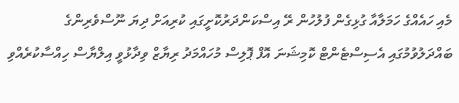މެއި ހައެއްގެ ހަމަލާއާ ގުޅިގެން ފުލުހުން ރޭ އިސްކަންދަރުކޮށީގައި ކުރިއަށް ދިޔަ ނޫސްވެރިންގެ ބައްދަލުވުމުގައި އެސިސްޓެންޓް ކޮމިޝަނަ އޮފް ޕޮލިސް މުހައްމަދު ރިޔާޒް ވިދާޅުވީ އިލްޔާސް ހިއްސާކުރެއްވި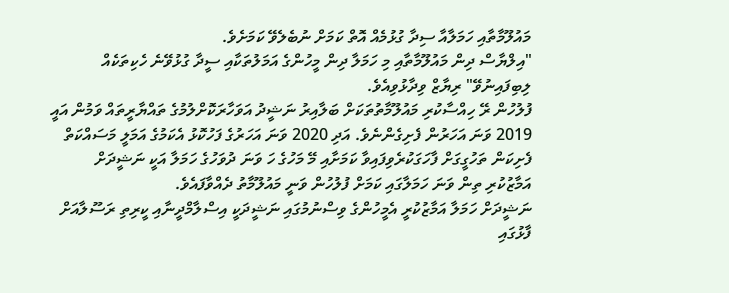މައުލޫމާތާއި ހަމަލާއާ ސިދާ ގުޅުމެއް އޮތް ކަމަށް ނުބެލެވޭ ކަމަށެވެ.
"އިލްޔާސް ދިން މައުލޫމާތާއި މި ހަމަލާ ދިން މީހުންގެ އަމަލުތަކާއި ސީދާ ގުޅުވޭނެ ހެކިތަކެއް ލިބިފައިނުވޭ" ރިޔާޒް ވިދާޅުވިއެވެ.
ފުލުހުން ރޭ ހިއްސާކުރި މައުލޫމާތުތަކަށް ބަލާއިރު ނަޝީދު އަވަހާރަކޮށްލުމުގެ ތައްޔާރީތައް ވަމުން އައީ 2019 ވަނަ އަހަރުން ފެށިގެންނެވެ. އަދި 2020 ވަނަ އަހަރުގެ ފަހުކޮޅު އެކަމުގެ އަމަލީ މަސައްކަތް ފެށިކަން ތަހުގީގަށް ފާހަގަކުރެވިފައިވާ ކަމަށާއި މޭ މަހުގެ ހަ ވަނަ ދުވަހުގެ ހަމަލާ އަކީ ނަޝީދަށް އަމާޒުކުރި ތިން ވަނަ ހަމަލާގައި ކަމަށް ފުލުހުން ވަނީ މައުލޫމާތު ދެއްވާފައެވެ.
ނަޝީދަށް ހަމަލާ އަމާޒުކުރީ އެމީހުންގެ ވިސްނުމުގައި ނަޝީދަކީ އިސްލާމްދީނާއި ކީރިތި ރަސޫލާއަށް ފާޅުގައި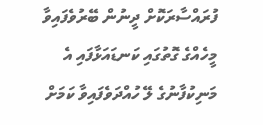ފުރައްސާރަކޮށް ދީނުން ބޭރުވެފައިވާ މީހެއްގެ ގޮތުގައި ކަނޑައަޅާފައި އެ މަނިކުފާނުގެ ލޭ ހުއްދަވެފައިވާ ކަމަށް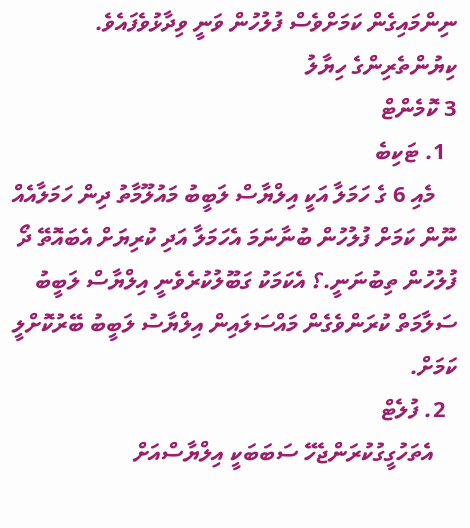ނިންމައިގެން ކަމަށްވެސް ފުލުހުން ވަނީ ވިދާޅުވެފައެވެ.
ކިޔުންތެރިންގެ ހިޔާލު
3 ކޮމެންޓް
  1. ޓަކިބެ
    މެއި 6 ގެ ހަމަލާ އަކީ އިލްޔާސް ލަބީބު މައުލޫމާތު ދިން ހަމަލާއެއް ނޫން ކަމަށް ފުލުހުން ބުނާނަމަ އެހަމަލާ އަދި ކުރިޔަށް އެބައޮތޭ ދޯ ފުލުހުން ތިބުނަނީ.؟ އެކަމަކު ގަބޫލުކުރެވެނީ އިލްޔާސް ލަބީބު ސަލާމަތް ކުރަންވެގެން މައްސަލައިން އިލްޔާސު ލަބީބު ބޭރުކޮށްލީ ކަމަށް.
  2. ފުލެޓް
    އެތަހުގީގުކުރަންޖެހޭ ސަބަބަކީ އިލްޔާސްއަށް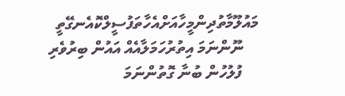މައުލޫމާތުދިންމީހާއަށްއެހާތަފުސީލްކޮއެނގޭތީ
    ނޫންނަމަ އިތުރުހަމަލާއެއް އައުން ބިރުވެރި
    ފުލުހުން ބުނާ ގޮތުންނަމަ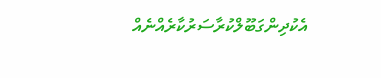އެކުދިންގަބޫލްކުރާސަރުކާރެއްނެއް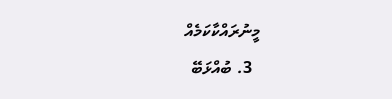މީނުރައްކާކަމެއް
  3. ބުއްޅަބޭ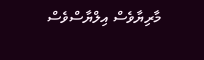މާރިޔާވެސް އިލްޔާސްވެސް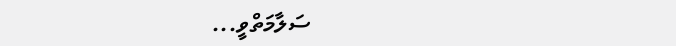ސަލާމަތްވީ...